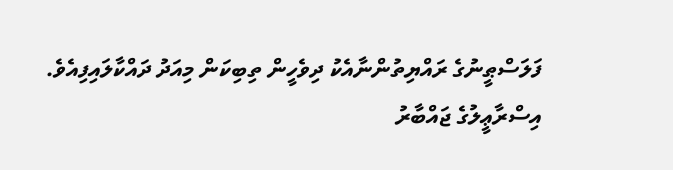ފަލަސްޠީނުގެ ރައްޔިތުންނާއެކު ދިވެހީން ތިބިކަން މިއަދު ދައްކާލައިފިއެވެ.
އިސްރާޢީލުގެ ޖައްބާރު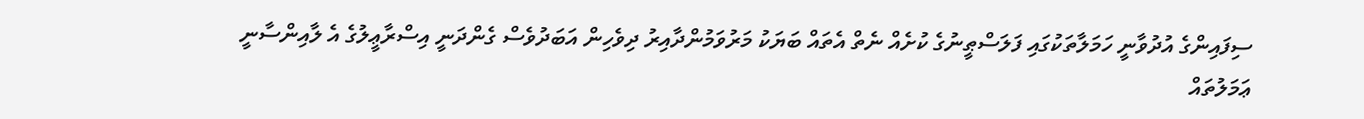ސިފައިންގެ އުދުވާނީ ހަމަލާތަކުގައި ފަލަސްޠީނުގެ ކުށެއް ނެތް އެތައް ބަޔަކު މަރުވަމުންދާއިރު ދިވެހިން އަބަދުވެސް ގެންދަނީ އިސްރާޢީލުގެ އެ ލާއިންސާނީ ޢަމަލުތައް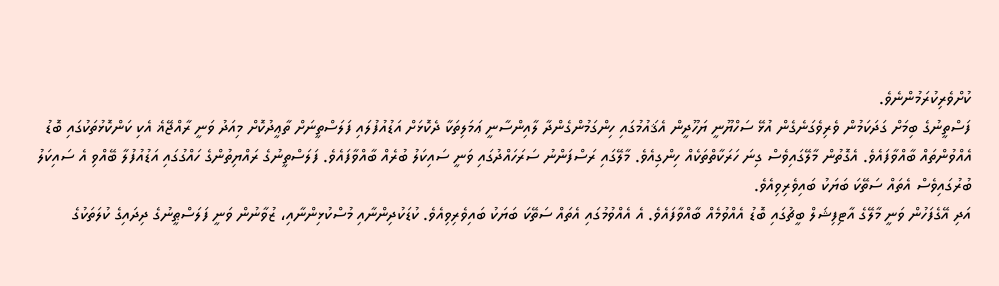ކުށްވެރިކުރަމުންނެވެ.
ފަސްތީނުގެ ބިމަށް ގަދަކަމުން ވެރިވެގަނެގެން އުޅޭ ސަހްޔޫނީ ޔަހޫދީން އެޤައުމުގައި ހިންގަމުންގެންދާ ލާއިންސާނީ ޢަމަލިތަކާ ދެކޮޅަށް އަޑުއުފުލައި ފަލަސްތީނަށް ތާޢީދުކޮށް މިއަދު ވަނީ ރާއްޖޭޣެ އެކި ކަންކޮޅުތަކުގައި ބޮޑު އެއްވުންތައް ބާއްވާފައެވެ. އެގޮތުން މާލޭގައިވެސް ގިނަ ހަރަކާތްތަކެއް ހިންގިއެވެ. މާލޭގައި ރަސްފަންނު ސަރަހައްދުގައި ވަނީ ސައިކަލު ބުރެއް ބާއްވާފައެވެ. ފަލަސްތީނުގެ ރައްޔިތުންގެ ހައްގުގައި އަޑުއުފުލާ ބޭއްވި އެ ސައިކަލު ބުރުގައިވެސް އެތައް ސަތޭކަ ބަޔަކު ބައިވެރިވިއެވެ.
އަދި އޭގެފަހުން ވަނީ މާލޭގެ އާޓިފިޝަލް ބީޗުގައި ބޮޑު އެއްވުމެއް ބާއްވާފައެވެ. އެ އެއްވުމުގައި އެތައް ސަތޭކަ ބަޔަކު ބައިވެރިވިއެވެ. ކުޑަކުދިންނާއި މުސްކުޅިންނާއި، ޒުވާނުން ވަނީ ފަލަސްޠީނުގެ ދިދައިގެ ކުލަތަކުގެ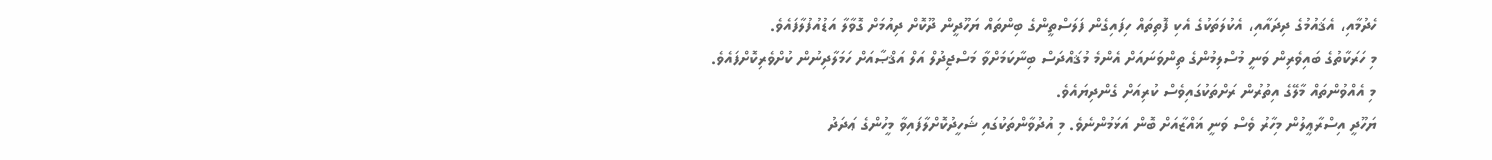ހެދުމާއި، އެޤައުމުގެ ދިދައާއި، އެކުލަތަކުގެ އެކި ފޮތިތައް ހިފައިގެން ފަލަސްތީންގެ ބިންތައް ޔަހޫދީން ދޫކޮށް ދިއުމަށް ގޮވާލާ އަޑުއުފުލާފައެވެ.
މި ހަރަކާތުގެ ބައިވެރިން ވަނީ މުސްލިމުންގެ ތިންވަނައަށް އެންމެ މުޤައްދަސް ބިނާކަމަށްވާ މަސްޖިދުލް އަލް އަޤްޞާއަށް ހަމަލާދިނުން ކުށްވެރިކޮށްފައެވެ.
މި އެއްވުންތައް މާލޭގެ އިތުރުން ރަށްތަކުގައިވެސް ކުރިއަށް ގެންދިޔައެވެ.
ޔަހޫދީ އިސްރާޢީލުން މިހާރު ވެސް ވަނީ ޣައްޒާއަށް ބޮން އަޅަމުންނެވެ. މި އުދުވާންތަކުގައި ޝަހީދުކޮށްލާފައިވާ މީހުންގެ ޢަދަދު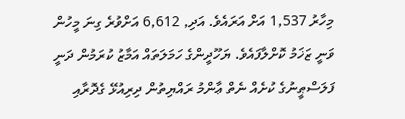މިހާރު 1,537 އަށް އަރައެވެ. އަދި, 6,612 އަށްވުރެ ގިނަ މީހުން ވަނީ ޒަޚަމު ކޮށްލާފައެވެ. ޔަހޫދީންގެ ހަމަލަތައް އަމާޒު ކުރަމުން ދަނީ ފަލަސްޠީނުގެ ކުށެއް ނެތް ޢާންމު ރައްޔިތުން ދިރިއުޅޭ ގެދޮރާއި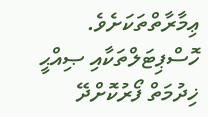ޢިމާރާތްތަކަށެވެ. ހޮސްޕިޓަލްތަކާއި ޞިއްޙީ ޚިދުމަތް ފޯރުކޮށްދޭ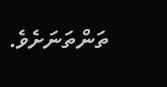ތަންތަނަށެވެ.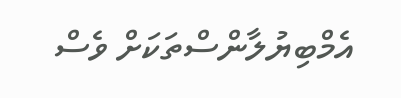އެމްބިޔުލާންސްތަކަށް ވެސް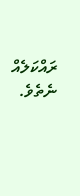ރައްކަލެއް ނެތެވެ.